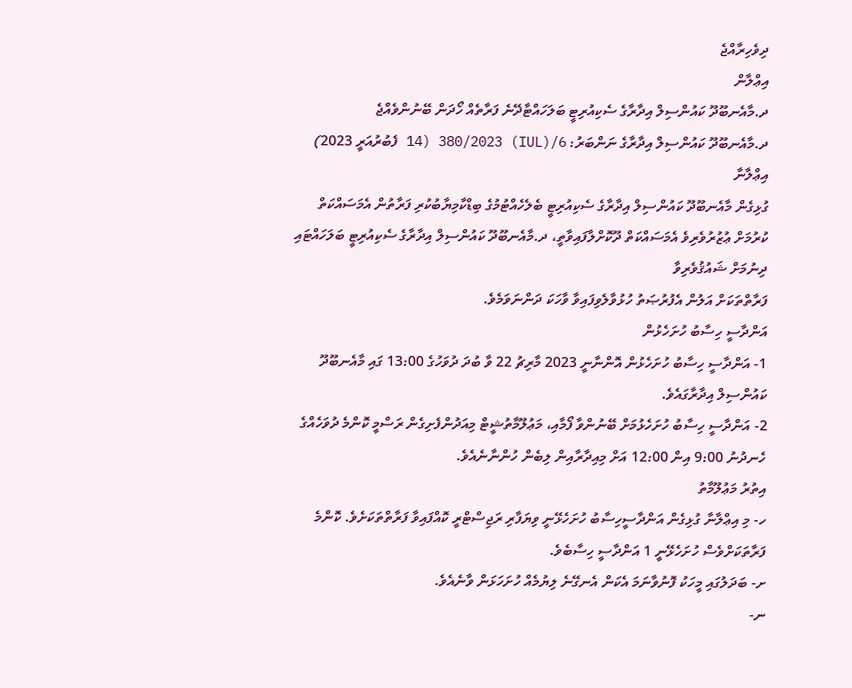ދިވެހިރާއްޖެ
އިޢްލާން
ދ.މާއެނބޫދޫ ކައުންސިލް އިދާރާގެ ސެކިއުރިޓީ ބަލަހައްޓާދޭނެ ފަރާތެއް ހޯދަން ބޭނުންވެއްޖެ
ދ.މާއެނބޫދޫ ކައުންސިލް އިދާރާގެ ނަންބަރު: 6/(IUL) 380/2023 (14 ފެބުރުއަރީ 2023) އިޢްލާނާ
ގުޅިގެން މާއެނބޫދޫ ކައުންސިލް އިދާރާގެ ސެކިއުރިޓީ ބެލެހެއްޓުމުގެ ބިޑްކާމިޔާބުކުރި ފަރާތުން އެމަސައްކަތް ކުރުމަށް ޢުޒުރުވެރިވެ އެމަސައްކަތް ދޫކޮށްލާފައިވާތީ، ދ.މާއެނބޫދޫ ކައުންސިލް އިދާރާގެ ސެކިއުރިޓީ ބަލަހައްޓައި ދިނުމަށް ޝައުޤުވެރިވާ
ފަރާތްތަކަށް އަލުން އެފުރުޞަތު ހުޅުވާލެވިފައިވާ ވާހަކަ ދަންނަވަމެވެ.
އަންދާސީ ހިސާބު ހުށަހެޅުން
1- އަންދާސީ ހިސާބު ހުށަހެޅުން އޮންނާނީ 2023 މާރިޗު 22 ވާ ބުދަ ދުވަހުގެ 13:00 ގައި މާއެނބޫދޫ ކައުންސިލް އިދާރާގައެވެ.
2- އަންދާސީ ހިސާބު ހުށަހެޅުމަށް ބޭނުންވާ ފޯމާއި، މަޢުލޫމާތުޝީޓް މިއަދުންފެށިގެން ރަސްމީ ކޮންމެ ދުވަހެއްގެ ހެނދުނު 9:00 އިން 12:00 އަށް މިއިދާރާއިން ލިބެން ހުންނާނެއެވެ.
އިތުރު މަޢުލޫމާތު
ހ- މި އިޢްލާނާ ގުޅިގެން އަންދާސީހިސާބު ހުށަހެޅޭނީ ވިޔަފާރި ރަޖިސްޓްރީ ކޮއްފައިވާ ފަރާތްތަކަށެވެ. ކޮންމެ ފަރާތަކަށްވެސް ހުށަހެޅޭނީ 1 އަންދާސީ ހިސާބެވެ.
ށ- ބަދަލުގައި މީހަކު ފޮނުވާނަމަ އެކަން އެނގޭނެ ލިޔުމެއް ހުށަހަޅަން ވާނެއެވެ.
ނ-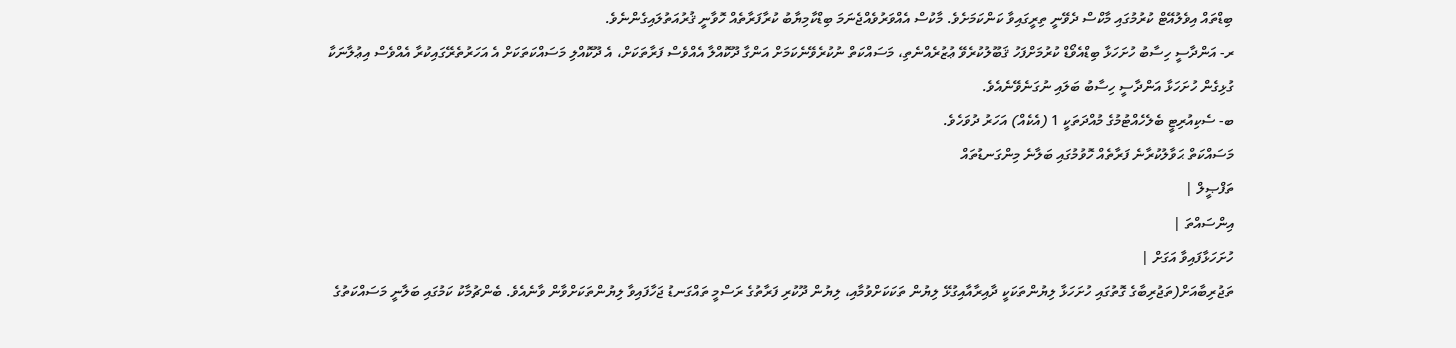ބިޑްތައް އިވެލުއޭޓް ކުރުމުގައި މާކްސް ދެވޭނީ ތިރީގައިވާ ކަންކަމަށެވެ. މާކުސް އެއްވަރުވެއްޖެނަމަ ބިޑްކާމިޔާބު ކުރާފަރާތެއް ހޮވާނީ ޤުރުއަތުލައިގެންނެވެ.
ރ- އަންދާސީ ހިސާބު ހުށަހަޅާ ބިޑްއެވޯޑް ކުރުމަށްފަހު ޤަބޫލުކުރެވޭ ޢުޒުރެއްނެތި، މަސައްކަތް ނުކުރެވޭނެކަމަށް އަންގާ ދޫކޮއްލާ އެއްވެސް ފަރާތަކަށް، އެ ދޫކޮއްލި މަސައްކަތަކަށް އެ އަހަރުތެރޭގައިކުރާ އެއްވެސް އިޢުލާނަކާ ގުޅިގެން ހުށަހަޅާ އަންދާސީ ހިސާބު ބަލައި ނުގަނެވޭނެއެވެ.
ބ- ސެކިއުރިޓީ ބެލެހެއްޓުމުގެ މުއްދަތަކީ 1 (އެކެއް) އަހަރު ދުވަހެވެ.
މަސައްކަތް ޙަވާލުކުރާނެ ފަރާތެއް ހޮވުމުގައި ބަލާނެ މިންގަނޑުތައް
ތަފްޞީލް |
އިންސައްތަ |
ހުށަހަޅާފައިވާ އަގަށް |
ތަޖުރިބާއަށް(ތަޖުރިބާގެ ގޮތުގައި ހުށަހަޅާ ލިޔުންތަކަކީ ދާއިރާއާއިގުޅޭ ލިޔުން ތަކަކަށްވުމާއި، ލިޔުން ދޫކުރި ފަރާތުގެ ރަސްމީ ތައްގަނޑު ޖަހާފައިވާ ލިޔުންތަކަށްވާން ވާނެއެވެ. ބެންޗުމާކު ކަމުގައި ބަލާނީ މަސައްކަތުގެ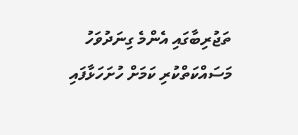ތަޖުރިބާގައި އެންމެ ގިނަދުވަހު މަސައްކަތްކުރި ކަމަށް ހުށަހަޅާފައި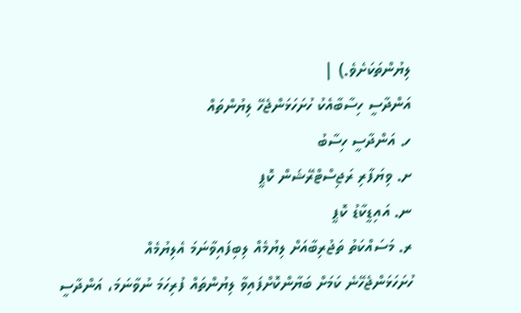ލިޔުންތަކަށެވެ.) |
އަންދާސީ ހިސާބާއެކު ހުށަހަޅަންޖެހޭ ލިޔުންތައް
ހ. އަންދާސީ ހިސާބު
ށ. ވިޔަފާރި ރަޖިސްޓްރޭޝަން ކޮޕީ
ނ. އައިޑީކާޑު ކޮޕީ
ރ. މަސައްކަތު ތަޖުރިބާއަށް ލިޔުމެއް ލިބިފައިވާނަމަ އެލިޔުމެއް
ހުށަހަޅަންޖެހޭނެ ކަމަށް ބަޔާންކޮށްފައިވާ ލިޔުންތައް ފުރިހަމަ ނުވާނަމަ، އަންދާސީ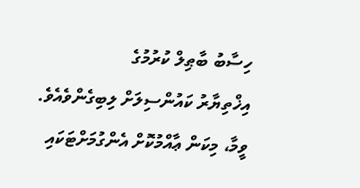ހިސާބު ބާޠިލް ކުރުމުގެ
އިޚްތިޔާރު ކައުންސިލަށް ލިބިގެންވެއެވެ.
ވީމާ، މިކަން ޢާއްމުކޮށް އެންގުމަށްޓަކައި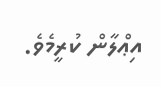އިޢްލާން ކުރީމެވެ.